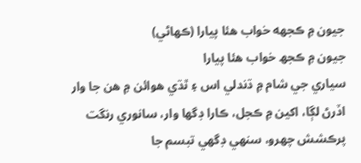جيون ۾ ڪجهه خواب ھئا پيارا (ڪهاڻي)
جيون ۾ ڪجھ خواب ھئا پيارا
سياري جي شام ۾ ڌندلي اس ۽ ٿڌي ھوائن ۾ ھن جا وار اڏرڻ لڳا، اکين ۾ ڪجل، ڪارا ڊگھا وار، سانوري رنگت پرڪشش چھرو، سنھي ڊگھي تبسم جا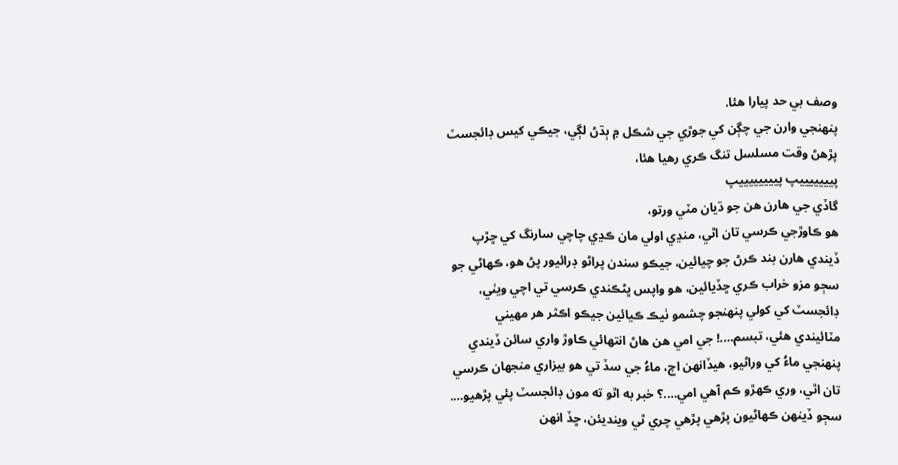وصف بي حد پيارا ھئا.
پنھنجي وارن جي چڳن کي جوڙي جي شڪل ۾ ٻڌڻ لڳي، جيڪي کيس ڊائجسٽ پڙھڻ وقت مسلسل تنگ ڪري رھيا ھئا،
پيييييييپ پييييييييپ
گاڏي جي ھارن ھن جو ڌيان مٽي ورتو،
ھو ڪاوڙجي ڪرسي تان اٿي، منڍي اولي مان ڪڍي چاچي سارنگ کي ڇڙپ ڏيندي ھارن بند ڪرڻ جو چيائين، جيڪو سندن پراڻو ڊرائيور پڻ ھو، ڪھاڻي جو سڄو مزو خراب ڪري ڇڏيائين، ھو واپس ڀڻڪندي ڪرسي تي اچي ويٺي، ڊائجسٽ کي کولي پنھنجو چشمو ٺيڪ ڪيائين جيڪو اڪثر ھر مھيني مٽائيندي ھئي، تبسم….! جي امي ھن ھاڻ انتهائي ڪاوڙ واري سائن ڏيندي پنھنجي ماءُ کي وراڻيو، ھيڏانھن اچ، ماءُ جي سڏ تي ھو بيزاري منجھان ڪرسي تان اٿي، وري ڪھڙو ڪم آھي امي….؟ خبر به اٿو ته مون ڊائجسٽ پئي پڙھيو…. سڄو ڏينھن ڪھاڻيون پڙھي پڙھي چري ٿي وينديئن، ڇڏ انھن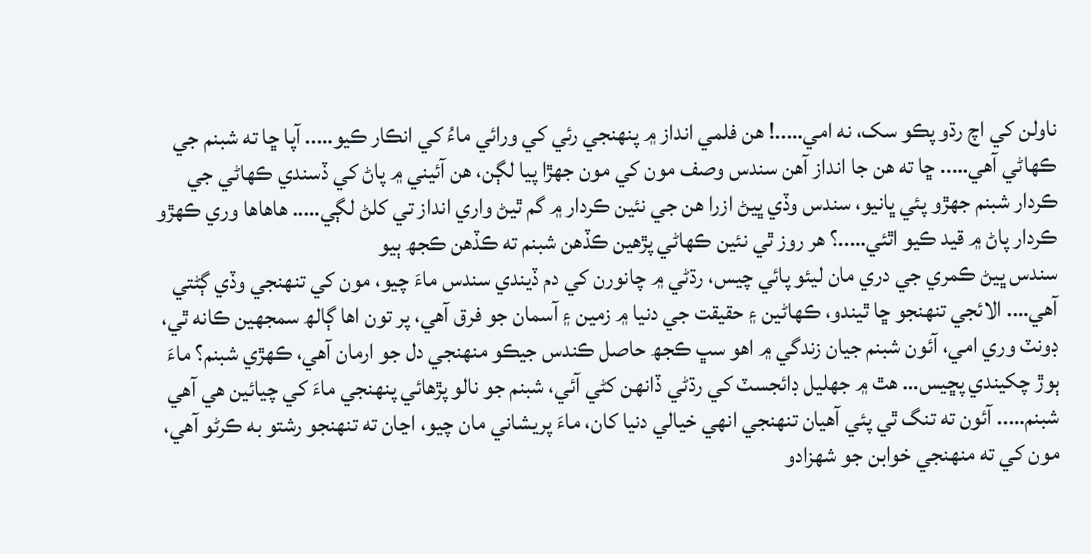ناولن کي اچ رڌو پڪو سک، نه امي…..! ھن فلمي انداز ۾ پنھنجي رئي کي ورائي ماءُ کي انڪار ڪيو….. آپا ڇا ته شبنم جي ڪھاڻي آھي….. ڇا ته ھن جا انداز آھن سندس وصف مون کي مون جھڙا پيا لڳن، ھن آئيني ۾ پاڻ کي ڏسندي ڪھاڻي جي ڪردار شبنم جھڙو پئي ڀانيو، سندس وڏي ڀيڻ ازرا ھن جي نئين ڪردار ۾ گم ٿيڻ واري انداز تي کلڻ لڳي….. ھاھاھا وري ڪھڙو ڪردار پاڻ ۾ قيد ڪيو اٿئي…..؟ ھر روز ٿي نئين ڪھاڻي پڙھين ڪڏھن شبنم ته ڪڏھن ڪجھ ٻيو
سندس ڀيڻ ڪمري جي دري مان ليئو پائي چيس، رڌڻي ۾ چانورن کي دم ڏيندي سندس ماءَ چيو، مون کي تنھنجي وڏي ڳڻتي آھي…. الائجي تنھنجو ڇا ٿيندو، ڪھاڻين ۽ حقيقت جي دنيا ۾ زمين ۽ آسمان جو فرق آھي، پر تون اھا ڳالھ سمجھين ڪانه ٿي، ڊونٽ وري امي، آئون شبنم جيان زندگي ۾ اھو سڀ ڪجھ حاصل ڪندس جيڪو منھنجي دل جو ارمان آھي، ڪھڙي شبنم؟ ماءَ ٻوڙ چکيندي پڇيس… ھٿ ۾ جھليل ڊائجسٽ کي رڌڻي ڏانهن کڻي آئي، شبنم جو نالو پڙھائي پنھنجي ماءَ کي چيائين ھي آھي شبنم….. آئون ته تنگ ٿي پئي آھيان تنھنجي انھي خيالي دنيا کان، ماءَ پريشاني مان چيو، اڃان ته تنھنجو رشتو به ڪرڻو آھي، مون کي ته منھنجي خوابن جو شھزادو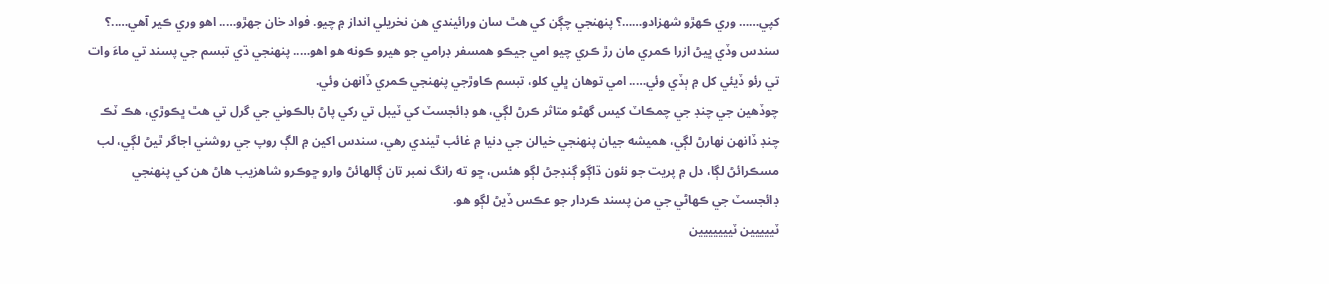کپي…… وري ڪھڙو شھزادو……؟ پنھنجي چڳن کي ھٿ سان ورائيندي ھن نخريلي انداز ۾ چيو. فواد خان جھڙو….. اھو وري ڪير آھي…..؟ سندس وڏي ڀيڻ ازرا ڪمري مان رڙ ڪري چيو امي جيڪو ھمسفر ڊرامي جو ھيرو ڪونه ھو اھو….. پنھنجي ڌي تبسم جي پسند تي ماءَ وات تي رئو ڏيئي کل ۾ ٻڏي وئي….. امي توھان ڀلي کلو، تبسم ڪاوڙجي پنھنجي ڪمري ڏانھن وئي.
چوڏهين جي چنڊ جي چمڪاٽ کيس گھڻو متاثر ڪرڻ لڳي، ھو ڊائجسٽ کي ٽيبل تي رکي پاڻ بالڪوني جي گرل تي ھٿ ڀڪوڙي، ھڪ ٽڪ چنڊ ڏانھن نھارڻ لڳي، ھميشه جيان پنھنجي خيالن جي دنيا ۾ غائب ٿيندي رھي، سندس اکين ۾ الڳ روپ جي روشني اجاگر ٿيڻ لڳي، لب مسڪرائڻ لڳا، دل ۾ پريت جو نئون ڌاڳو ڳنڊجڻ لڳو ھئس، ڇو ته رانگ نمبر تان ڳالھائڻ وارو ڇوڪرو شاھزيب ھاڻ ھن کي پنھنجي ڊائجسٽ جي ڪھاڻي جي من پسند ڪردار جو عڪس ڏيڻ لڳو ھو.
ٽييييين ٽييييييين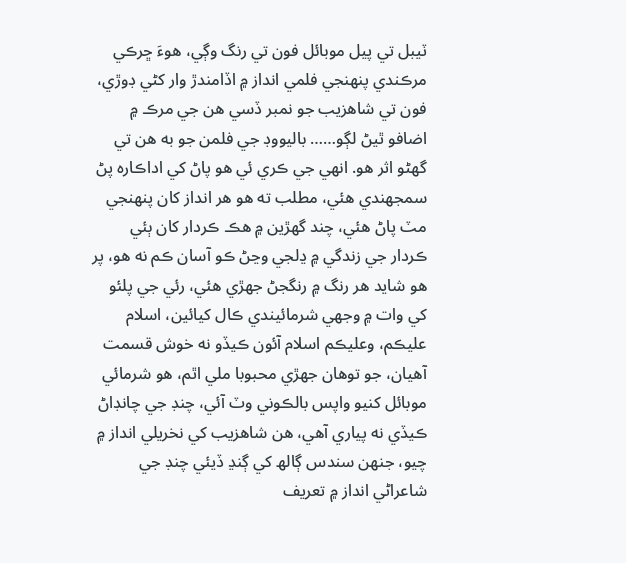ٽيبل تي پيل موبائل فون تي رنگ وڳي، ھوءَ ڇرڪي مرڪندي پنھنجي فلمي انداز ۾ اڏامندڙ وار کڻي ڊوڙي، فون تي شاھزيب جو نمبر ڏسي ھن جي مرڪ ۾ اضافو ٿيڻ لڳو…… باليووڊ جي فلمن جو به ھن تي گھڻو اثر ھو. انھي جي ڪري ئي ھو پاڻ کي اداڪاره پڻ سمجھندي ھئي، مطلب ته ھو ھر انداز کان پنھنجي مٽ پاڻ ھئي، چند گھڙين ۾ ھڪ ڪردار کان ٻئي ڪردار جي زندگي ۾ ڍلجي وڃڻ ڪو آسان ڪم نه هو، پر ھو شايد ھر رنگ ۾ رنگجڻ جھڙي ھئي، رئي جي پلئو کي وات ۾ وجھي شرمائيندي ڪال کيائين، اسلام عليڪم، وعليڪم اسلام آئون ڪيڏو نه خوش قسمت آھيان، جو توھان جھڙي محبوبا ملي اٿم، ھو شرمائي موبائل کنيو واپس بالڪوني وٽ آئي، چنڊ جي چانڊاڻ ڪيڏي نه پياري آھي، ھن شاھزيب کي نخريلي انداز ۾ چيو، جنھن سندس ڳالھ کي ڳنڍ ڏيئي چنڊ جي شاعراڻي انداز ۾ تعريف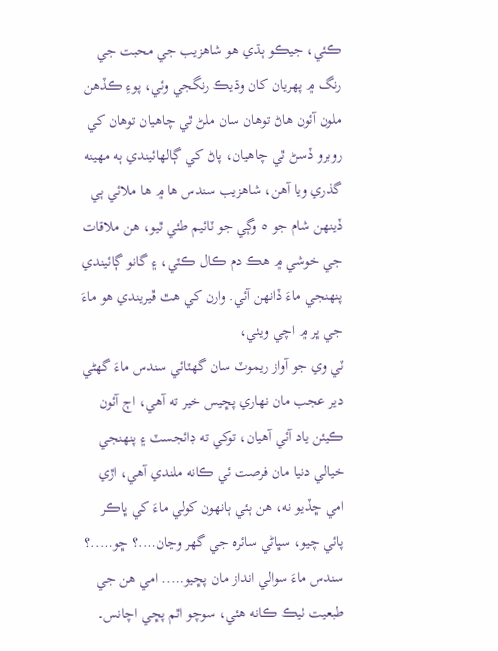ڪئي، جيڪو ٻڌي ھو شاھزيب جي محبت جي رنگ ۾ پھريان کان وڌيڪ رنگجي وئي، پوءِ ڪڏھن ملون آئون ھاڻ توھان سان ملڻ ٿي چاھيان توھان کي روبرو ڏسڻ ٿي چاھيان، پاڻ کي ڳالھائيندي ٻه مھينه گذري ويا آھن، شاھزيب سندس ھا ۾ ها ملائي ٻي ڏينھن شام جو ٥ وڳي جو ٽائيم طئي ٿيو، هن ملاقات جي خوشي ۾ ھڪ دم ڪال ڪٽي، ۽ گانو ڳائيندي پنھنجي ماءَ ڏانھن آئي. وارن کي ھٿ ڦيريندي ھو ماءَ جي ڀر ۾ اچي ويٺي،
ٽي وي جو آواز ريموٽ سان گھٽائي سندس ماءَ گھڻي دير عجب مان نهاري پڇيس خير ته آھي، اڄ آئون ڪيئن ياد آئي آھيان، توکي ته ڊائجسٽ ۽ پنھنجي خيالي دنيا مان فرصت ئي ڪانه ملندي آھي، اڙي امي ڇڏيو نه، ھن ٻئي ٻانھون کولي ماءَ کي ڀاڪر پائي چيو، سڀاڻي سائره جي گھر وڃان….؟ ڇو…..؟ سندس ماءَ سوالي انداز مان پڇيو….. امي ھن جي طبعيت ٺيڪ ڪانه ھئي، سوچو اٿم پڇي اچانس۔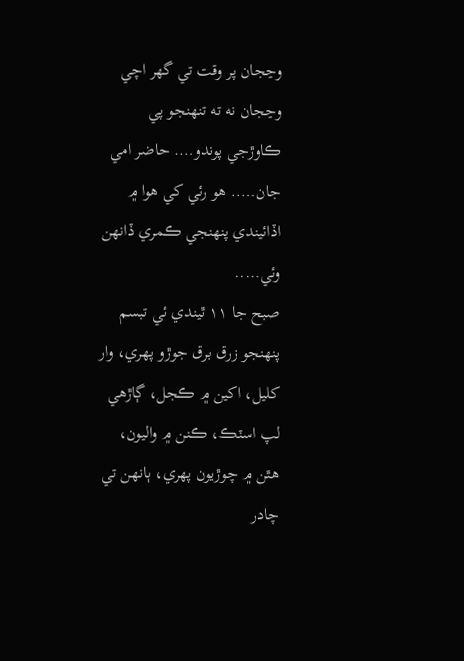وڃجان پر وقت تي گھر اچي وڃجان نه ته تنھنجو پي ڪاوڙجي پوندو…. حاضر امي جان….. ھو رئي کي ھوا ۾ اڏائيندي پنھنجي ڪمري ڏانھن وئي…..
صبح جا ١١ ٿيندي ئي تبسم پنھنجو زرق برق جوڙو پھري، وار کليل، اکين ۾ ڪجل، ڳاڙهي لپ اسٽڪ، ڪنن ۾ واليون، ھٿن ۾ چوڙيون پھري، ٻانھن تي چادر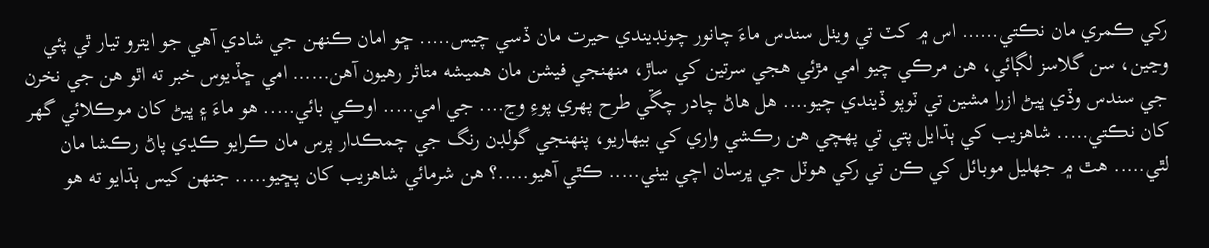رکي ڪمري مان نڪتي…… اس ۾ کٽ تي ويٺل سندس ماءَ چانور چونڊيندي حيرت مان ڏسي چيس….. ڇو امان ڪنھن جي شادي آھي جو ايترو تيار ٿي پئي وڃين، سن گلاسز لڳائي، ھن مرڪي چيو امي مڙئي ھجي سرتين کي ساڙ، منھنجي فيشن مان ھميشه متاثر رھيون آھن…… امي ڇڏيوس خبر ته اٿو ھن جي نخرن جي سندس وڏي ڀيڻ ازرا مشين تي ٽوپو ڏيندي چيو…. ھل ھاڻ چادر چڱي طرح پھري پوءِ وڃ…. جي امي….. اوڪي بائي….. ھو ماءَ ۽ ڀيڻ کان موڪلائي گھر کان نڪتي….. شاھزيب کي ٻڌايل پتي تي پھچي ھن رڪشي واري کي بيهاريو، پنھنجي گولڊن رنگ جي چمڪدار پرس مان ڪرايو ڪڍي پاڻ رڪشا مان لٿي….. ھٿ ۾ جھليل موبائل کي ڪن تي رکي ھوٽل جي ڀرسان اچي بيٺي….. ڪٿي آھيو…..؟ ھن شرمائي شاھزيب کان پڇيو….. جنھن کيس ٻڌايو ته ھو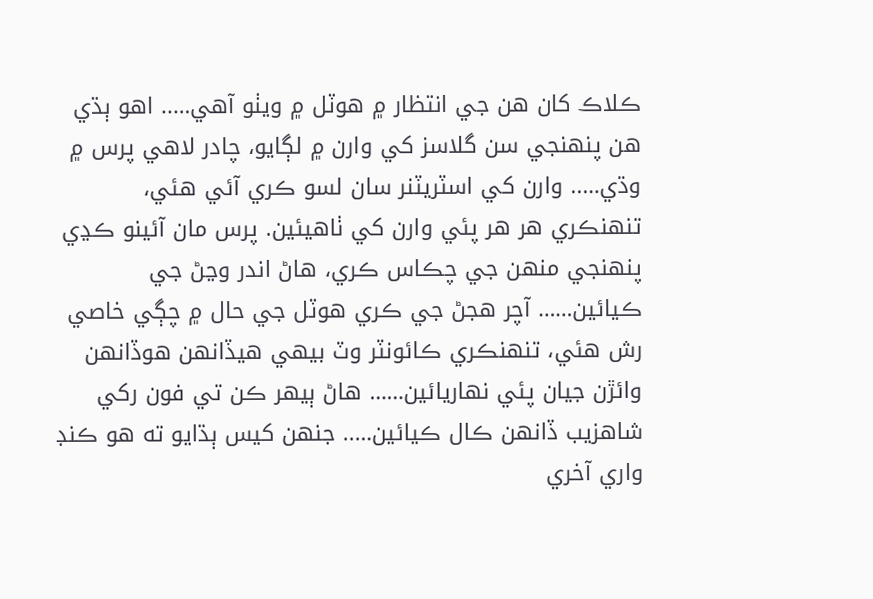ڪلاڪ کان ھن جي انتظار ۾ ھوٽل ۾ ويٺو آھي….. اھو ٻڌي ھن پنھنجي سن گلاسز کي وارن ۾ لڳايو، چادر لاھي پرس ۾ وڌي….. وارن کي اسٽريٽنر سان لسو ڪري آئي ھئي، تنھنڪري ھر ھر پئي وارن کي ٺاھيئين. پرس مان آئينو ڪڍي پنھنجي منھن جي چڪاس ڪري، ھاڻ اندر وڃڻ جي ڪيائين…… آچر ھجڻ جي ڪري ھوٽل جي حال ۾ چڳي خاصي رش ھئي، تنھنڪري ڪائونٽر وٽ بيھي ھيڏانھن ھوڏانھن وائڙن جيان پئي نھاريائين…… ھاڻ ٻيھر ڪن تي فون رکي شاھزيب ڏانھن ڪال ڪيائين….. جنھن کيس ٻڌايو ته ھو ڪنڊ واري آخري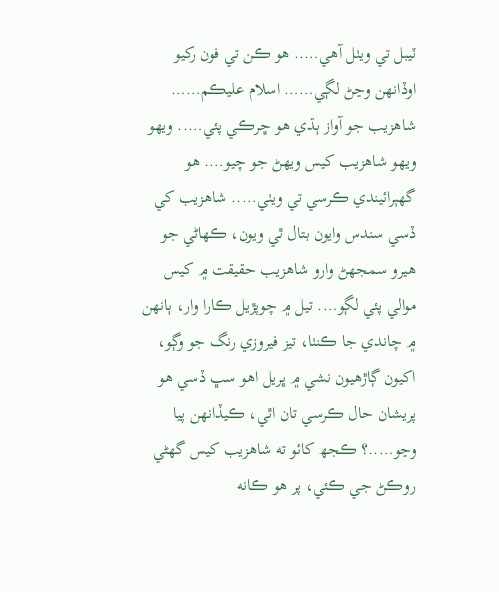ٽيبل تي ويٺل آھي….. ھو ڪن تي فون رکيو اوڏانھن وڃڻ لڳي…… اسلام عليڪم…… شاھزيب جو آواز ٻڌي ھو ڇرڪي پئي….. ويھو ويھو شاھزيب کيس ويھڻ جو چيو…. ھو گھٻرائيندي ڪرسي تي ويٺي….. شاھزيب کي ڏسي سندس وايون بتال ٿي ويون، ڪھاڻي جو ھيرو سمجھڻ وارو شاھزيب حقيقت ۾ کيس موالي پئي لڳو…. تيل ۾ چوپڙيل ڪارا وار، ٻانھن ۾ چاندي جا ڪنٺا، تيز فيروزي رنگ جو وڳو، اکيون ڳاڙهيون نشي ۾ ڀريل اھو سڀ ڏسي ھو پريشان حال ڪرسي تان اٿي، ڪيڏانھن پيا وڃو…..؟ ڪجھ کائو ته شاھزيب کيس گھڻي روڪڻ جي ڪئي، پر ھو ڪانه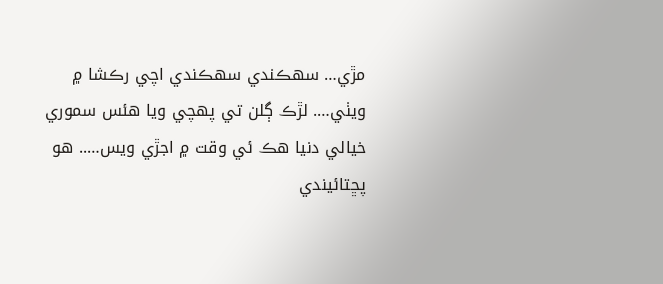مڙي… سھڪندي سھڪندي اچي رڪشا ۾ ويٺي…. لڙڪ ڳلن تي پھچي ويا ھئس سموري خيالي دنيا ھڪ ئي وقت ۾ اجڙي ويس….. ھو پڇتائيندي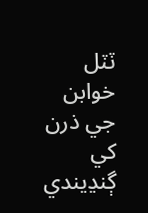ٽٽل خوابن جي ذرن کي ڳنڍيندي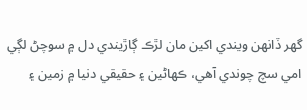گھر ڏانهن ويندي اکين مان لڙڪ ڳاڙيندي دل ۾ سوچڻ لڳي امي سچ چوندي آهي، ڪھاڻين ۽ حقيقي دنيا ۾ زمين ۽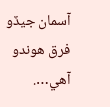آسمان جيڏو فرق ھوندو آھي….